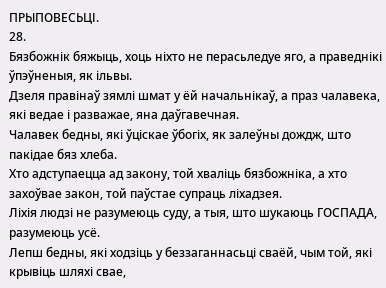ПРЫПОВЕСЬЦІ.
28.
Бязбожнік бяжыць, хоць ніхто не перасьледуе яго, а праведнікі ўпэўненыя, як ільвы.
Дзеля правінаў зямлі шмат у ёй начальнікаў, а праз чалавека, які ведае і разважае, яна даўгавечная.
Чалавек бедны, які ўціскае ўбогіх, як залеўны дождж, што пакідае бяз хлеба.
Хто адступаецца ад закону, той хваліць бязбожніка, а хто захоўвае закон, той паўстае супраць ліхадзея.
Ліхія людзі не разумеюць суду, а тыя, што шукаюць ГОСПАДА, разумеюць усё.
Лепш бедны, які ходзіць у беззаганнасьці сваёй, чым той, які крывіць шляхі свае,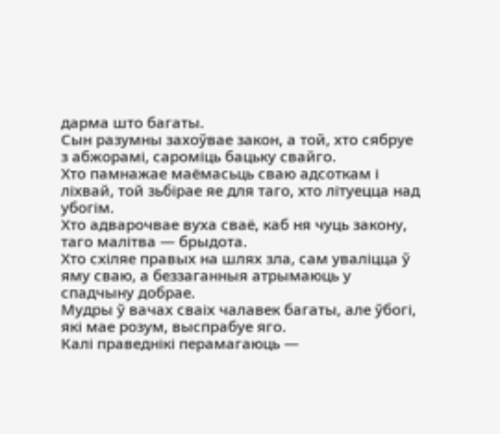дарма што багаты.
Сын разумны захоўвае закон, а той, хто сябруе з абжорамі, сароміць бацьку свайго.
Хто памнажае маёмасьць сваю адсоткам і ліхвай, той зьбірае яе для таго, хто літуецца над убогім.
Хто адварочвае вуха сваё, каб ня чуць закону, таго малітва — брыдота.
Хто схіляе правых на шлях зла, сам уваліцца ў яму сваю, а беззаганныя атрымаюць у спадчыну добрае.
Мудры ў вачах сваіх чалавек багаты, але ўбогі, які мае розум, выспрабуе яго.
Калі праведнікі перамагаюць —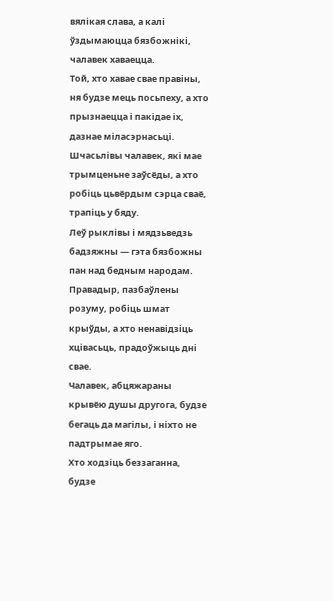вялікая слава, а калі ўздымаюцца бязбожнікі, чалавек хаваецца.
Той, хто хавае свае правіны, ня будзе мець посьпеху, а хто прызнаецца і пакідае іх, дазнае міласэрнасьці.
Шчасьлівы чалавек, які мае трымценьне заўсёды, а хто робіць цьвёрдым сэрца сваё, трапіць у бяду.
Леў рыклівы і мядзьведзь бадзяжны — гэта бязбожны пан над бедным народам.
Правадыр, пазбаўлены розуму, робіць шмат крыўды, а хто ненавідзіць хцівасьць, прадоўжыць дні свае.
Чалавек, абцяжараны крывёю душы другога, будзе бегаць да магілы, і ніхто не падтрымае яго.
Хто ходзіць беззаганна, будзе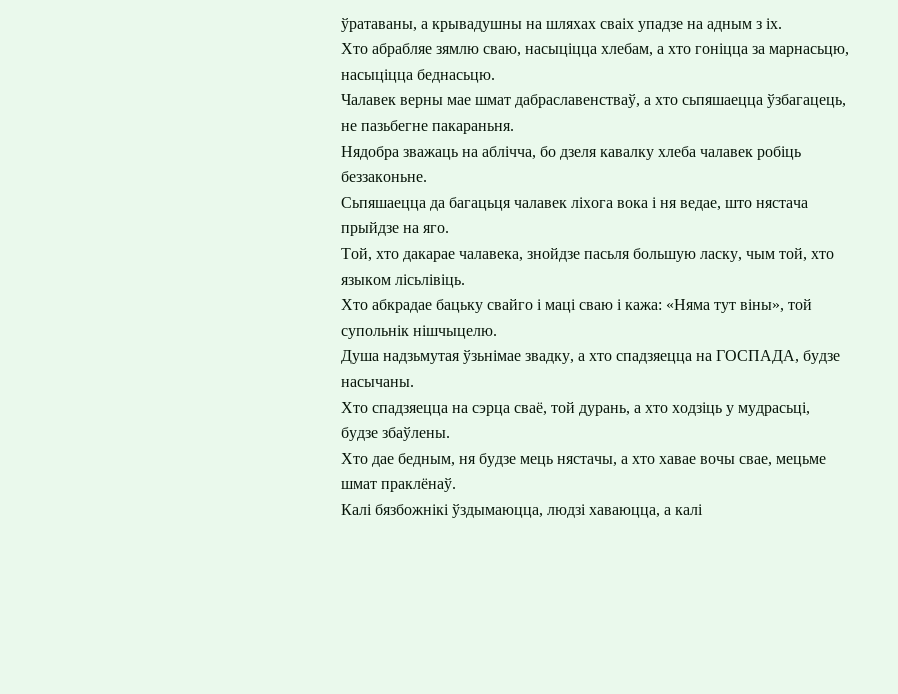ўратаваны, а крывадушны на шляхах сваіх упадзе на адным з іх.
Хто абрабляе зямлю сваю, насыціцца хлебам, а хто гоніцца за марнасьцю, насыціцца беднасьцю.
Чалавек верны мае шмат дабраславенстваў, а хто сьпяшаецца ўзбагацець, не пазьбегне пакараньня.
Нядобра зважаць на аблічча, бо дзеля кавалку хлеба чалавек робіць беззаконьне.
Сьпяшаецца да багацьця чалавек ліхога вока і ня ведае, што нястача прыйдзе на яго.
Той, хто дакарае чалавека, знойдзе пасьля большую ласку, чым той, хто языком лісьлівіць.
Хто абкрадае бацьку свайго і маці сваю і кажа: «Няма тут віны», той супольнік нішчыцелю.
Душа надзьмутая ўзьнімае звадку, а хто спадзяецца на ГОСПАДА, будзе насычаны.
Хто спадзяецца на сэрца сваё, той дурань, а хто ходзіць у мудрасьці, будзе збаўлены.
Хто дае бедным, ня будзе мець нястачы, а хто хавае вочы свае, мецьме шмат праклёнаў.
Калі бязбожнікі ўздымаюцца, людзі хаваюцца, а калі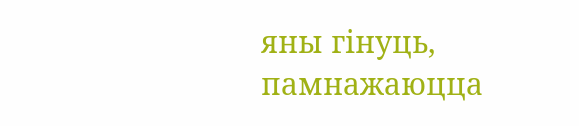яны гінуць, памнажаюцца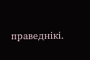праведнікі.